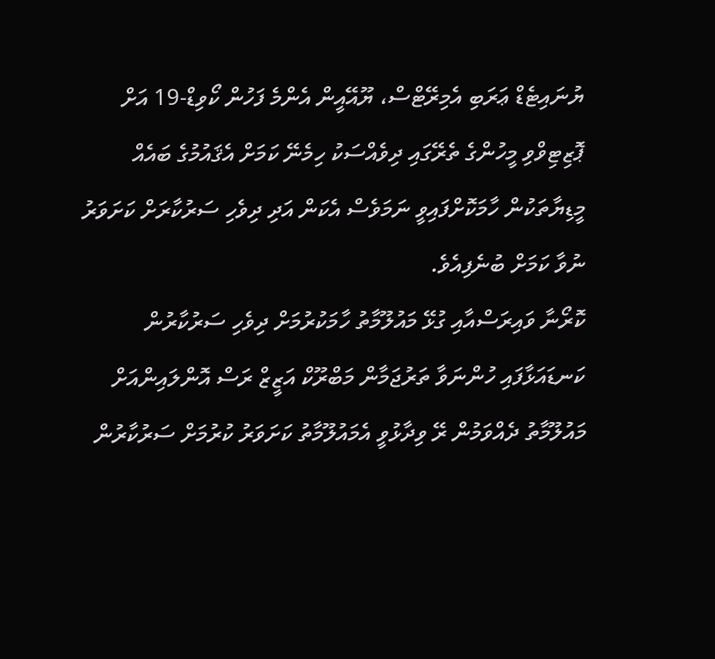ޔުނައިޓެޑް ޢަރަބި އެމިރޭޓްސް، ޔޫއޭއީން އެންމެ ފަހުން ކޯވިޑް-19 އަށް ޕޮޒިޓިވްވި މީހުންގެ ތެރޭގައި ދިވެއްސަކު ހިމެނޭ ކަމަށް އެޤައުމުގެ ބައެއް މީޑިޔާތަކުން ހާމަކޮށްފައިވީ ނަމަވެސް އެކަން އަދި ދިވެހި ސަރުކާރަށް ކަށަވަރު ނުވާ ކަމަށް ބުނެފިއެވެ.
ކޮރޯނާ ވައިރަސްއާއި ގުޅޭ މައުލޫމާތު ހާމަކުރުމަށް ދިވެހި ސަރުކާރުން ކަނޑައަޅާފައި ހުންނަވާ ތަރުޖަމާން މަބްރޫކް އަޒީޒް ރަސް އޮންލައިންއަށް މައުލޫމާތު ދެއްވަމުން ރޭ ވިދާޅުވީ އެމައުލޫމާތު ކަށަވަރު ކުރުމަށް ސަރުކާރުން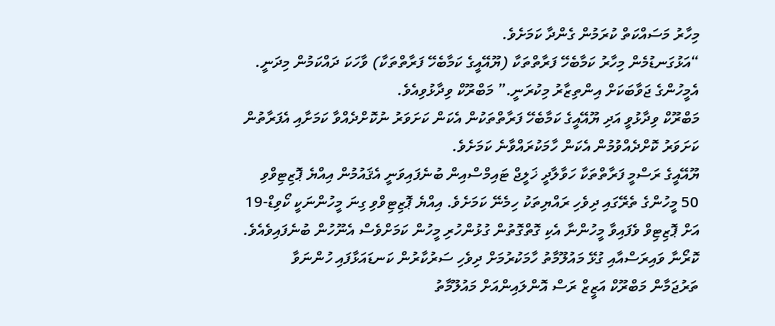މިހާރު މަސައްކަތް ކުރަމުން ގެންދާ ކަމަށެވެ.
“އަޅުގަނޑުމެން މިހާރު ކަމާބެހޭ ފަރާތްތަކާ (ޔޫއޭއީގެ ކަމާބެހޭ ފަރާތްތަކާ) ވާހަކަ ދައްކަމުން މިދަނީ. އެމީހުންގެ ޖަވާބަކަށް އިންތިޒާރު މިކުރަނީ.” މަބްރޫކް ވިދާޅުވިއެވެ.
މަބްރޫކް ވިދާޅުވީ އަދި ޔޫއޭއީގެ ކަމާބެހޭ ފަރާތްތަކުން އެކަން ކަށަވަރު ނުކޮށްދެއްވާ ކަމަށާއި އެފަރާތުން ކަށަވަރު ކޮށްދެއްވުމުން އެކަން ހާމަކުރައްވާނެ ކަމަށެވެ.
ޔޫއޭއީގެ ރަސްމީ ފަރާތްތަކާ ހަވާލާދީ ޚަލީޖް ޓައިމްސްއިން ބުނެފައިވަނީ އެޤައުމުން އިއްޔެ ޕޮޒިޓިވްވި 50 މީހުންގެ ތެރޭގައި ދިވެހި ރައްޔިތަކު ހިމެނޭ ކަމަށެވެ. އިއްޔެ ޕޮޒިޓިވްވި ގިނަ މީހުންނަކީ ކޯވިޑް-19 އަށް ޕޮޒިޓިވް ވެފައިވާ މީހުންނާ އެކި ގޮތްގޮތުން ގުޅުންހުރި މީހުން ކަމަށްވެސް އެނޫހުން ބުނެފައިވެއެވެ.
ކޮރޯނާ ވައިރަސްއާއި ގުޅޭ މައުލޫމާތު ހާމަކުރުމަށް ދިވެހި ސަރުކާރުން ކަނޑައަޅާފައި ހުންނަވާ ތަރުޖަމާން މަބްރޫކް އަޒީޒް ރަސް އޮންލައިންއަށް މައުލޫމާތު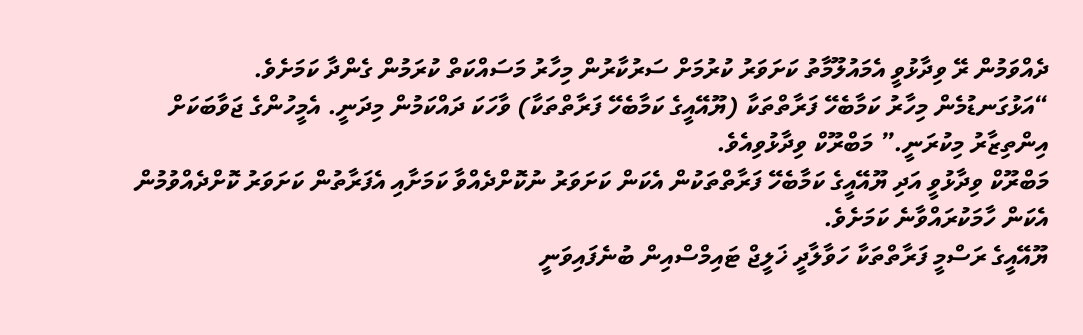ދެއްވަމުން ރޭ ވިދާޅުވީ އެމައުލޫމާތު ކަށަވަރު ކުރުމަށް ސަރުކާރުން މިހާރު މަސައްކަތް ކުރަމުން ގެންދާ ކަމަށެވެ.
“އަޅުގަނޑުމެން މިހާރު ކަމާބެހޭ ފަރާތްތަކާ (ޔޫއޭއީގެ ކަމާބެހޭ ފަރާތްތަކާ) ވާހަކަ ދައްކަމުން މިދަނީ. އެމީހުންގެ ޖަވާބަކަށް އިންތިޒާރު މިކުރަނީ.” މަބްރޫކް ވިދާޅުވިއެވެ.
މަބްރޫކް ވިދާޅުވީ އަދި ޔޫއޭއީގެ ކަމާބެހޭ ފަރާތްތަކުން އެކަން ކަށަވަރު ނުކޮށްދެއްވާ ކަމަށާއި އެފަރާތުން ކަށަވަރު ކޮށްދެއްވުމުން އެކަން ހާމަކުރައްވާނެ ކަމަށެވެ.
ޔޫއޭއީގެ ރަސްމީ ފަރާތްތަކާ ހަވާލާދީ ޚަލީޖް ޓައިމްސްއިން ބުނެފައިވަނީ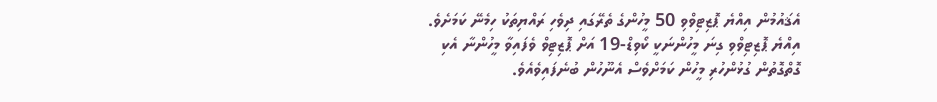އެޤައުމުން އިއްޔެ ޕޮޒިޓިވްވި 50 މީހުންގެ ތެރޭގައި ދިވެހި ރައްޔިތަކު ހިމެނޭ ކަމަށެވެ. އިއްޔެ ޕޮޒިޓިވްވި ގިނަ މީހުންނަކީ ކޯވިޑް-19 އަށް ޕޮޒިޓިވް ވެފައިވާ މީހުންނާ އެކި ގޮތްގޮތުން ގުޅުންހުރި މީހުން ކަމަށްވެސް އެނޫހުން ބުނެފައިވެއެވެ.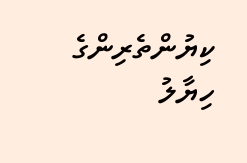ކިޔުންތެރިންގެ ހިޔާލު